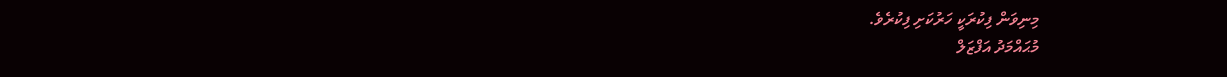މިނިވަން ފިކުރަކީ ހަރުކަށި ފިކުރެވެ.
މުޙައްމަދު އަފްޒަލް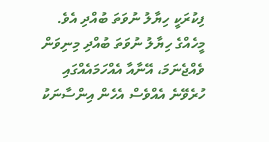ފިކުރަކީ ހިޔާލު ނުވަތަ ބުއްދި އެވެ. މީހެއްގެ ހިޔާލު ނުވަތަ ބުއްދި މިނިވަން ވެއްޖެނަމަ، އޭނާއާ އެއްހަމައެއްގައި ހުރެވޭނެ އެއްވެސް އެހެން އިންސާނަކު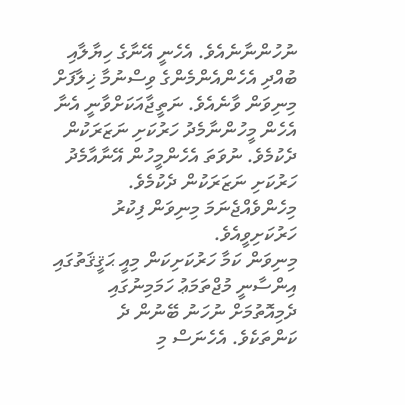ނުހުންނާނެއެވެ. އެހެނީ އޭނާގެ ހިޔާލާއި ބުއްދި އެހެންއެންމެންގެ ވިސްނުމާ ޚިލާފަށް މިނިވަން ވާނެއެވެ. ނަތީޖާއަކަށްވާނީ އެނާ އެހެން މީހުންނާމެދު ހަރުކަށި ނަޒަރަކުން ދެކުމެވެ. ނުވަތަ އެހެންމީހުން އޭނާއާމެދު ހަރުކަށި ނަޒަރަކުން ދެކުމެވެ. މިހެންވެއްޖެނަމަ މިނިވަން ފިކުރު ހަރުކަށިވީއެވެ.
މިނިވަން ކަމާ ހަރުކަށިކަން މިއީ ޙަޤީޤަތުގައި އިންސާނީ މުޖްތަމަޢު ހަމަމިނުގައި ދެމިއޮތުމަށް ނުހަނު ބޭނުން ދެ ކަންތަކެވެ. އެހެނަސް މި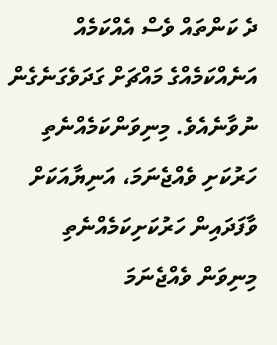ދެ ކަންތައް ވެސް އެއްކަމެއް އަނެއްކަމެއްގެ މައްޗަށް ގަދަވެގަނެގެން ނުވާނެއެވެ. މިނިވަންކަމެއްނެތި ހަރުކަށި ވެއްޖެނަމަ، އަނިޔާއަކަށް ވާފަދައިން ހަރުކަށިކަމެއްނެތި މިނިވަން ވެއްޖެނަމަ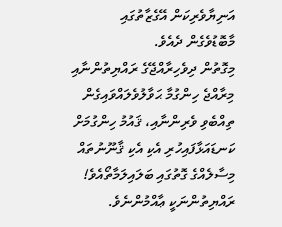އަނިޔާވެރިކަން އޭގެޒާތުގައި މާބޮޑުވެގެން ދެއެވެ.
މިގޮތުން ދިވެހިރާއްޖޭގެ ރައްޔިތުންނާއި މިރާއްޖެ ހިންގުމާ ޙަވާލުވެލައްވައިގެން ތިއްބެވި ވެރިންނާއި، ޤައުމު ހިންގުމަށް ކަނޑައަޅާފައިހުރި އެކި އެކި ޤާނޫނުތައް މިސާލެއްގެ ގޮތުގައި ބަލައިލަމާތޯއެވެ!
ރައްޔިތުންނަކީ ޢާއްމުންނެވެ.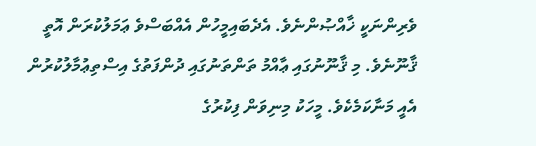ވެރިންނަކީ ޚާއްޞުންނެވެ. އެދެބައިމީހުން އެއްބަސްވެ ޢަމަލުކުރަން އޮތީ ޤާނޫނެވެ. މި ޤާނޫނުގައި ޢާއްމު ތަންތަނުގައި ދުންފަތުގެ އިސްތިޢުމާލުކުރުން އެއީ މަނާކަމެކެވެ. މީހަކު މިނިވަން ފިކުރުގެ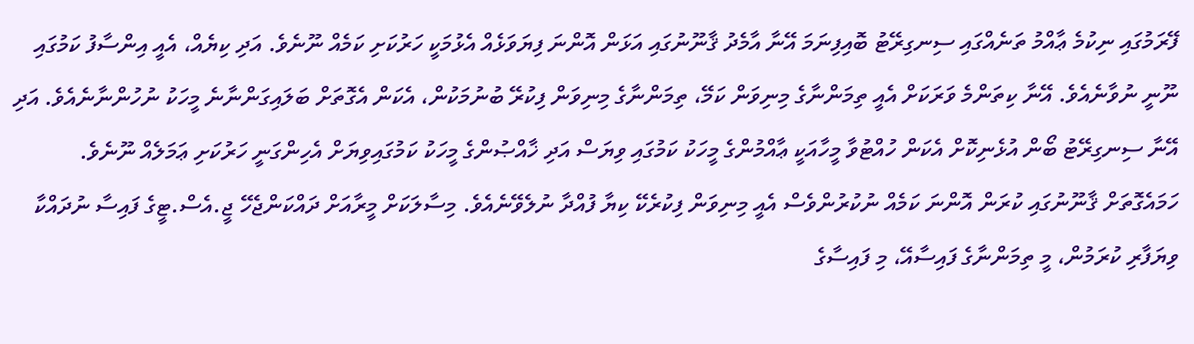ފޭރަމުގައި ނިކުމެ ޢާއްމު ތަނެއްގައި ސިނގިރޭޓު ބޮއިފިނަމަ އޭނާ އާމެދު ޤާނޫނުގައި އަޅަން އޮންނަ ފިޔަވަޅެއް އެޅުމަކީ ހަރުކަށި ކަމެއް ނޫނެވެ. އަދި ކިޔެއް، އެއީ އިންސާފު ކަމުގައި ނޫނީ ނުވާނެއެވެ. އޭނާ ކިތަންމެ ވަރަކަށް އެއީ ތިމަންނާގެ މިނިވަން ކަމޭ، ތިމަންނާގެ މިނިވަން ފިކުރޭ ބުނުމަކުން، އެކަން އެގޮތަށް ބަލައިގަންނާނެ މީހަކު ނުހުންނާނެއެވެ. އަދި އޭނާ ސިނގިރޭޓު ބޯން އުޅެނިކޮށް އެކަން ހުއްޓުވާ މީހާއަކީ ޢާއްމުންގެ މީހަކު ކަމުގައި ވިޔަސް އަދި ޚާއްޞުންގެ މީހަކު ކަމުގައިވިޔަށް އެހިންގަނީ ހަރުކަށި ޢަމަލެއް ނޫނެވެ.
ހަމައެގޮތަށް ޤާނޫނުގައި ކުރަން އޮންނަ ކަމެއް ނުކުރުންވެސް އެއީ މިނިވަން ފިކުރެކޭ ކިޔާ ފުއްދާ ނުލެވޭނެއެވެ. މިސާލަކަށް މީރާއަށް ދައްކަންޖެހޭ ޖީ.އެސް.ޓީގެ ފައިސާ ނުދައްކާ ވިޔަފާރި ކުރަމުން، މީ ތިމަންނާގެ ފައިސާއޭ، މި ފައިސާގެ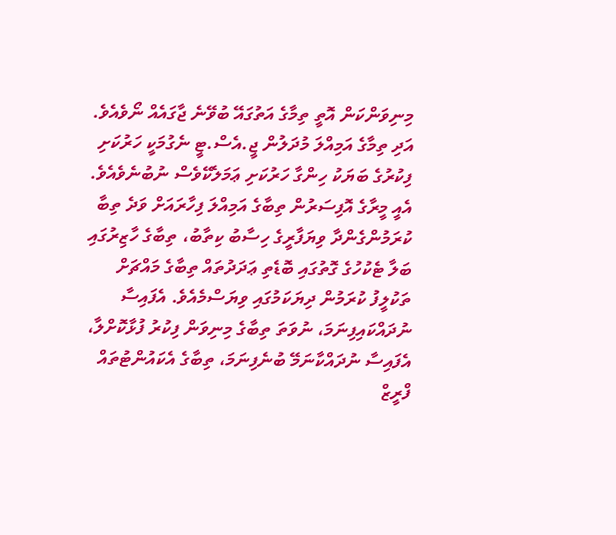މިނިވަންކަން އޮތީ ތިމާގެ އަތުގައޭ ބުވޭނެ ޖާގައެއް ނޯވެއެވެ. އަދި ތިމާގެ އަމިއްލަ މުދަލުން ޖީ.އެސް.ޓީ ނެގުމަކީ ހަރުކަށި ފިކުރުގެ ބަޔަކު ހިންގާ ހަރުކަށި ޢަމަލެކޭވެސް ނުބުނެވެއެވެ. އެއީ މީރާގެ އޮފިސަރުން ތިބާގެ އަމިއްލަ ފިހާރައަށް ވަދެ ތިބާ ކުރަމުންގެންދާ ވިޔަފާރީގެ ހިސާބު ކިތާބު، ތިބާގެ ހާޒިރުގައި ބަލާ ޓެކުހުގެ ގޮތުގައި ބޮޑެތި ޢަދަދުތައް ތިބާގެ މައްޗަށް ތަކުލީފު ކުރަމުން ދިޔަކަމުގައި ވިޔަސްމެއެވެ. އެފައިސާ ނުދައްކައިފިނަމަ، ނުވަތަ ތިބާގެ މިނިވަން ފިކުރު ފުޅާކޮށްލާ، އެފައިސާ ނުދައްކާނަމޭ ބުނެފިނަމަ، ތިބާގެ އެކައުންޓުތައް ފްރީޒް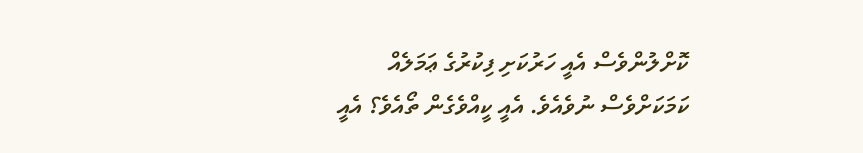ކޮށްލުންވެސް އެއީ ހަރުކަށި ފިކުރުގެ ޢަމަލެއް ކަމަކަށްވެސް ނުވެއެވެ. އެއީ ކީއްވެގެން ތޯއެވެ؟ އެއީ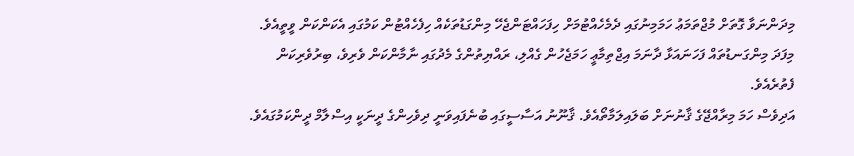މިދަންނަވާ ގޮތަށް މުޖްތަމަޢު ހަމަމިނުގައި ދެމެހެއްޓުމަށް ހިފަހައްޓަންޖެހޭ މިންގަޑުތަކެއް ހިފެހެއްޓުން ކަމުގައި އެކަންކަން ވީތީއެވެ. މިފަދަ މިންގަނޑުތައް ފަހަނައަޅާ ދާނަމަ އިޖްތިމާޢީ ހަމަޖެހުން ގެއްލި، ރައްޔިތުންގެ މެދުގައި ނާމާންކަން ވެރިވެ، ބިރުވެރިކަން ފެތުރެއެވެ.
އަދިވެސް ހަމަ މިރާއްޖޭގެ ޤާނުނަށް ބަލައިލަމާތޯއެވެ. ޤާނޫނު އަސާސީގައި ބުނެފައިވަނީ ދިވެހިންގެ ދީނަކީ އިސްލާމް ދީންކަމުގައެވެ.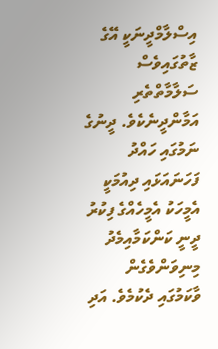އިސްލާމްދީނަކީ އޭގެ ޒާތުގައިވެސް ސަލާމާތްތެރި އަމާންދީނެކެވެ. ދީނުގެ ނަމުގައި ހައްދު ފަހަނައަޅައި ދިއުމަކީ އެމީހަކު އެމީހެއްގެ ފިކުރު ދީނީ ކަންކަމާއިމެދު މިނިވަންވެގެން ވާކަމުގައި ދެކުމެވެ. އަދި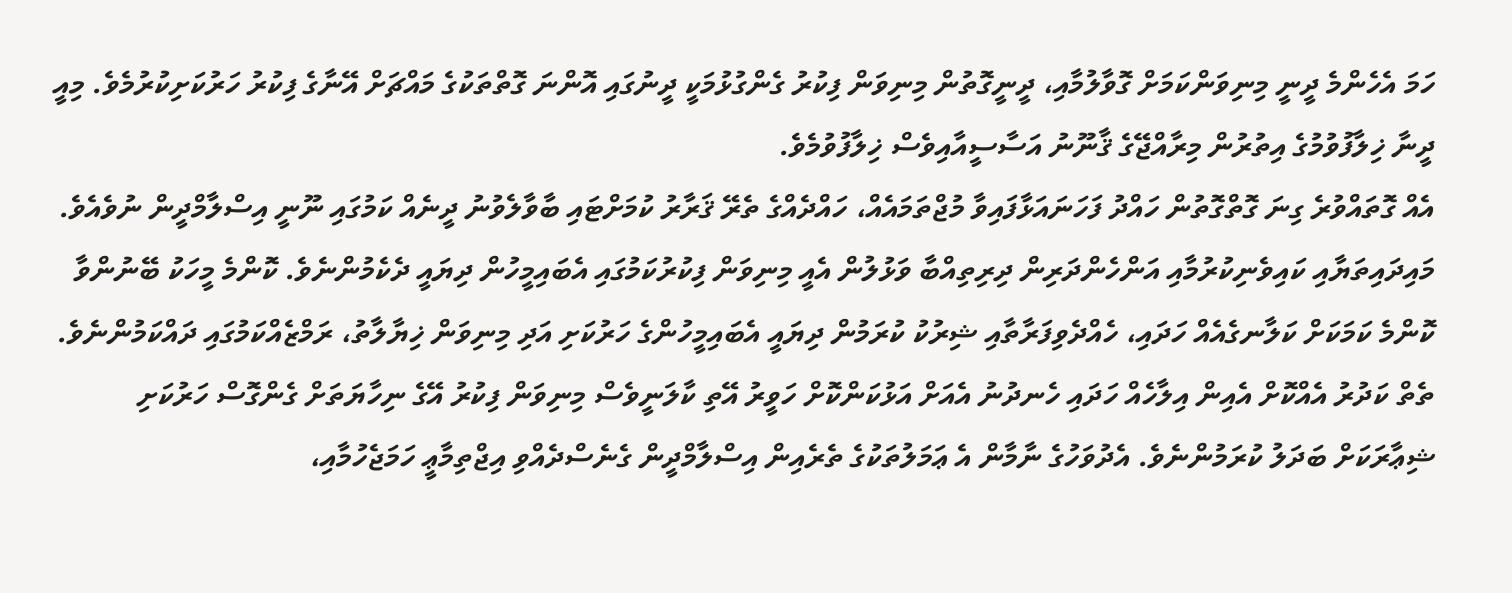ހަމަ އެހެންމެ ދީނީ މިނިވަންކަމަށް ގޮވާލުމާއި، ދީނީގޮތުން މިނިވަން ފިކުރު ގެންގުޅުމަކީ ދީނުގައި އޮންނަ ގޮތްތަކުގެ މައްޗަށް އޭނާގެ ފިކުރު ހަރުކަށިކުރުމެވެ. މިއީ ދީނާ ޚިލާފުވުމުގެ އިތުރުން މިރާއްޖޭގެ ޤާނޫނު އަސާސީއާއިވެސް ޚިލާފުވުމެވެ.
އެއް ގޮތައްވުރެ ގިނަ ގޮތްގޮތުން ހައްދު ފަހަނައަޅާފައިވާ މުޖްތަމައެއް، ހައްދެއްގެ ތެރޭ ޤަރާރު ކުމަށްޓައި ބާވާލެވުނު ދީނެއް ކަމުގައި ނޫނީ އިސްލާމްދީން ނުވެއެވެ. މައިދައިތަޔާއި ކައިވެނިކުރުމާއި އަންހެންދަރިން ދިރިތިއްބާ ވަޅުލުން އެއީ މިނިވަން ފިކުރުކަމުގައި އެބައިމީހުން ދިޔައީ ދެކެމުންނެވެ. ކޮންމެ މީހަކު ބޭނުންވާ ކޮންމެ ކަމަކަށް ކަލާނގެއެއް ހަދައި، ހެއްދެވިފަރާތާއި ޝިރުކު ކުރަމުން ދިޔައީ އެބައިމީހުންގެ ހަރުކަށި އަދި މިނިވަން ޚިޔާލާތު، ރަމްޒެއްކަމުގައި ދައްކަމުންނެވެ. ތެތް ކަދުރު އެއްކޮށް އެއިން އިލާހެއް ހަދައި ހެނދުނު އެއަށް އަޅުކަންކޮށް ހަވީރު އޭތި ކާލަނީވެސް މިނިވަން ފިކުރު އޭގެ ނިހާޔަތަށް ގެންގޮސް ހަރުކަށި ޝިޢާރަކަށް ބަދަލު ކުރަމުންނެވެ. އެދުވަހުގެ ނާމާން އެ ޢަމަލުތަކުގެ ތެރެއިން އިސްލާމްދީން ގެނެސްދެއްވި އިޖްތިމާޢީ ހަމަޖެހުމާއި،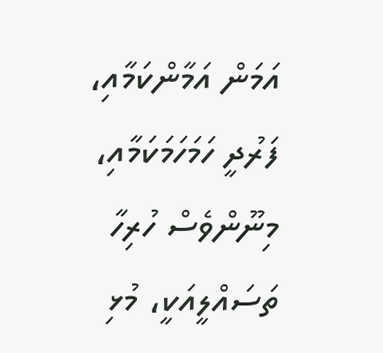އަމަން އަމާންކަމާއި، ފަރުދީ ހަމަހަމަކަމާއި، މިނޫންވެސް ހުރިހާ ތަސައްލީއަކީ، މުޅި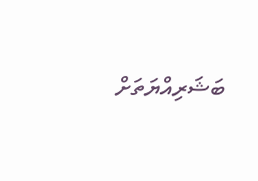ބަޝަރިއްޔަތަށް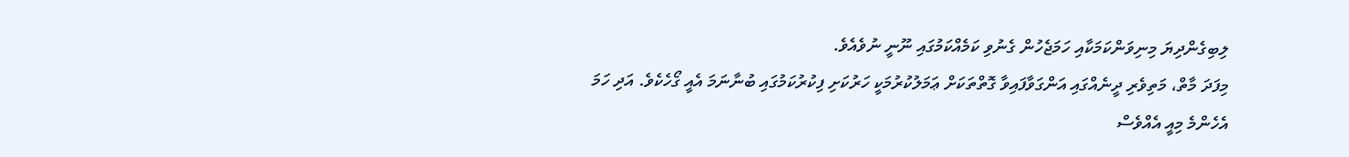ލިބިގެންދިޔަ މިނިވަންކަމަކާއި ހަމަޖެހުން ގެނުވި ކަމެއްކަމުގައި ނޫނީ ނުވެއެވެ.
މިފަދަ މާތް، މަތިވެރި ދީނެއްގައި އަންގަވާފައިވާ ގޮތްތަކަށް ޢަމަލުކުރުމަކީ ހަރުކަށި ފިކުރުކަމުގައި ބުނާނަމަ އެއީ ގޯހެކެވެ. އަދި ހަމަ އެހެންމެ މިއީ އެއްވެސް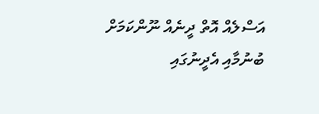އަސްލެއް އޮތް ދީނެއް ނޫންކަމަށް ބުނުމާއި އެދީނުގައި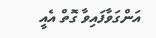އަންގަވާފައިވާ ގޮތް އެއީ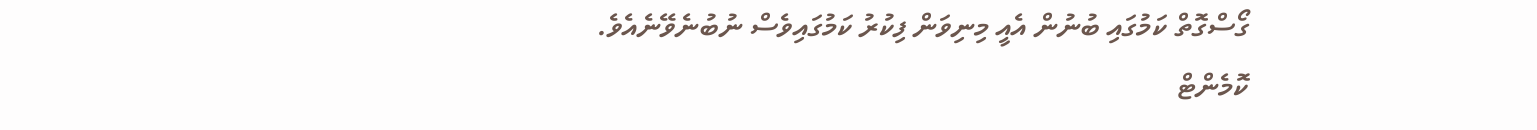ގޯސްގޮތް ކަމުގައި ބުނުން އެއީ މިނިވަން ފިކުރު ކަމުގައިވެސް ނުބުނެވޭނެއެވެ.
ކޮމެންޓް